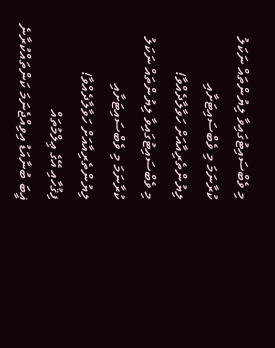މި ވެބްސައިޓުގައިވާ ލިޔުންތައް ނަކަލު ކުރާނަމަ މި ވެބްސައިޓަށާއި ލިޔުންތެރިއާއަށް ހަވާލާދެއްވާ!
މި ވެބްސައިޓުގައިވާ ލިޔުންތައް ނަކަލު ކުރާނަމަ މި ވެބްސައިޓަށާއި ލިޔުންތެރިއާއަށް ހަވާލާދެއްވާ!
ފިޤުހާއި އޭގެ ޢިލްމުތައް
ޣީބަ ބުނާއަޑު އިވިއްޖެނަމަ ކަންތައްކުރާނެ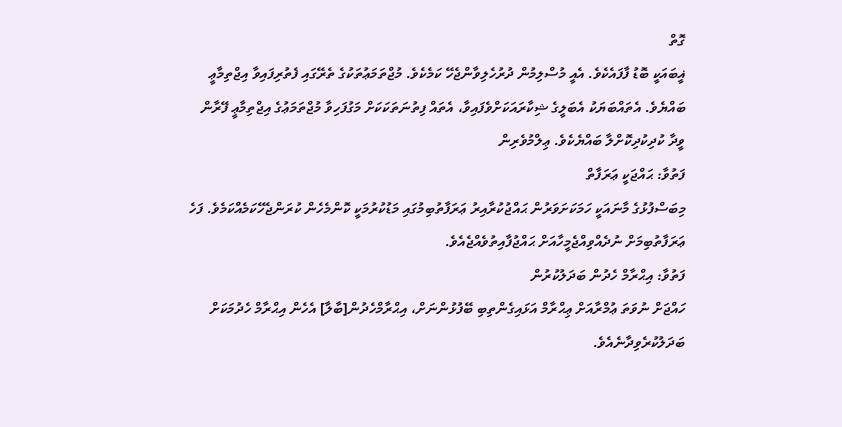ގޮތް
ޣީބައަކީ ބޮޑު ފާފައެކެވެ. އެއީ މުސްލިމުން ދުރުހެލިވާންޖެހޭ ކަމެކެވެ. މުޖްތަމަޢުތަކުގެ ތެރޭގައި ފެތުރިފައިވާ އިޖްތިމާޢީ ބައްޔެވެ. އެތައްބަޔަކު އެބަލީގެ ޝިކާރައަކަށްވެފައިވާ، އެތައް ފިތުނަތަކަކަށް މަގުފަހިވާ މުޖްތަމަޢުގެ އިޖްތިމާޢީ ފޭރާން ވީދާ ކުދިކުދިކޮށްލާ ބައްޔެކެވެ. ޢިލްމުވެރިން
ފަތުވާ: ޙައްޖަކީ ޢަރަފާތް
މިބަސްފުޅުގެ މާނައަކީ ހަމަކަށަވަރުން ޙައްޖުކުރާއިރު ޢަރަފާތުބިމުގައި މަޑުކުރުމަކީ ކޮންމެހެން ކުރަންޖެހޭކަމެއްކަމެވެ. ފަހެ ޢަރަފާތުބިމަށް ނުދެއްވިއްޖެމީހާއަށް ޙައްޖުފާއިތުވެއްޖެއެވެ.
ފަތުވާ: އިޙްރާމް ހެދުން ބަދަލުކުރުން
ހައްޖަށް ނުވަތަ ޢުމްރާއަށް ޢިޙްރާމް އަޅައިގެންތިބި ބޭފުޅުންނަށް، އިޙްރާމްހެދުން[ބާލާ] އެހެން އިޙްރާމް ހެދުމަކަށް ބަދަލުކުރެވިދާނެއެވެ.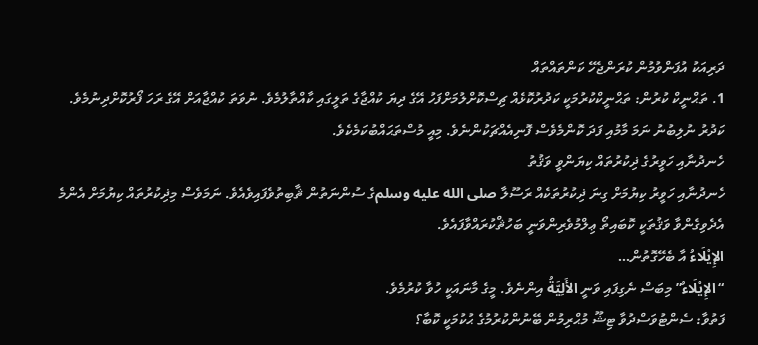ދަރިއަކު އުފަންވުމުން ކުރަންޖެހޭ ކަންތައްތައް
1. ތަޙްނީކް ކުރުން: ތަޙްނީކްކުރުމަކީ ކަދުރުކޮޅެއް ޗިސްކޮށްލުމަށްފަހު އޭގެ ދިޔަ ކުއްޖާގެ ތަލީގައި ކާއްތާލުމެވެ. ނުވަތަ ކުއްޖާއަށް އޭގެ ރަހަ ފޯރުކޮށްދިނުމެވެ. ކަދުރު ނުލިބުނު ނަމަ މާމުއި ފަދަ ކޮންމެވެސް ފޮނިއެއްޗަކުންނެވެ. މިއީ މުސްތަޙައްބުކަމެކެވެ.
ހެނދުނާއި ހަވީރުގެ ޛިކުރުތައް ކިޔަންވީ ވަޤުތު
ހެނދުނާއި ހަވީރު ކިޔުމަށް ގިނަ ޛިކުރުތަކެއް ރަސޫލާ صلى الله عليه وسلمގެ ސުންނަތުން ޘާބިތުވެފައިވެއެވެ. ނަމަވެސް މިޛިކުރުތައް ކިޔުމަށް އެންމެ އެދެވިގެންވާ ވަޤުތަކީ ކޮބައިތޯ ޢިލްމުވެރިންވަނީ ބަހުޘްކުރައްވާފައެވެ.
الإِيْلَاءُ އާ ބެހޭގޮތުން…
“الإِيْلَاءُ” މިބަސް ނެގިފައި ވަނީ الأَلِيَّةُ އިންނެވެ. މީގެ މާނައަކީ ހުވާ ކުރުމެވެ.
ފަތުވާ: ސެންޓުވަސްދުވާ ޓިޝޫ މުޙްރިމުން ބޭނުންކުރުމުގެ ޙުކުމަކީ ކޮބާ؟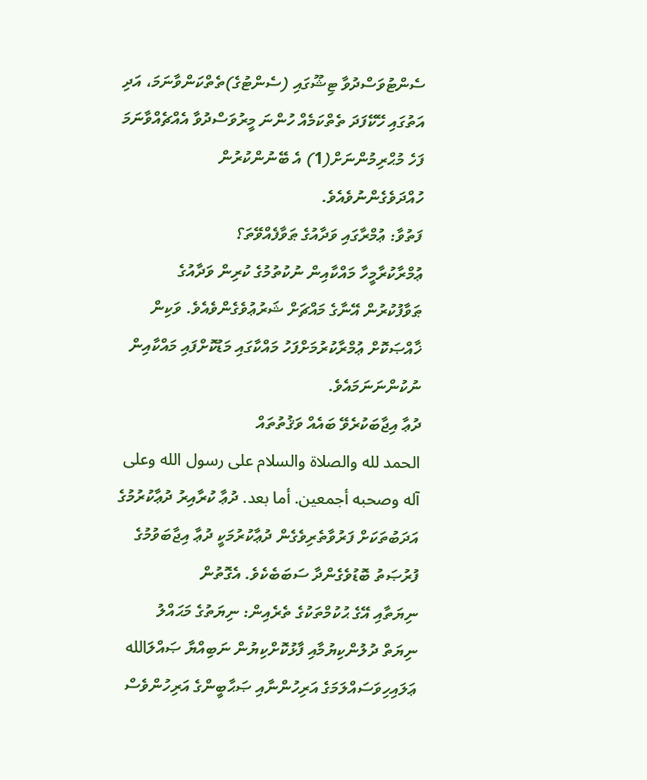ސެންޓުވަސްދުވާ ޓިޝޫގައި (ސެންޓުގެ)ތެތްކަންވާނަމަ، އަދި އަތުގައި ހޭކޭފަދަ ތެތްކަމެއް ހުންނަ މީރުވަސްދުވާ އެއްޗެއްވާނަމަ ފަހެ މުޙްރިމުންނަށް(1) އެ ބޭނުންކުރުން ހުއްދަވެގެންނުވެއެވެ.
ފަތުވާ: ޢުމްރާގައި ވަދާއުގެ ޠަވާފެއްވޭތަ؟
ޢުމްރާކުރާމީހާ މައްކާއިން ނުކުތުމުގެ ކުރިން ވަދާއުގެ ޠަވާފުކުރުން އޭނާގެ މައްޗަށް ޝަރުޢުވެގެންވެއެވެ. ވަކިން ޚާއްޞަކޮށް ޢުމްރާކުރުމަށްފަހު މައްކާގައި މަޑުކޮށްފައި މައްކާއިން ނުކުންނަނަމައެވެ.
ދުޢާ އިޖާބަކުރެވޭ ބައެއް ވަޤުތުތައް
الحمد لله والصلاة والسلام على رسول الله وعلى آله وصحبه أجمعين. أما بعد. ދުޢާ ކުރާއިރު ދުޢާކުރުމުގެ އަދަބުތަކަށް ފަރުވާތެރިވެގެން ދުޢާކުރުމަކީ ދުޢާ އިޖާބަވުމުގެ ފުރުޞަތު ބޮޑުވެގެންދާ ސަބަބެކެވެ. އެގޮތުން
ނިޔަތާއި އޭގެ ޙުކުމްތަކުގެ ތެރެއިން: ނިޔަތުގެ މަޙައްލު
ނިޔަތް ދުލުންކިޔުމާއި ފާޅުކޮށްކިޔުން ނަބިއްޔާ ޞައްލަالله ޢަލައިހިވަސައްލަމަގެ އަރިހުންނާއި ޞަޙާބީންގެ އަރިހުންވެސް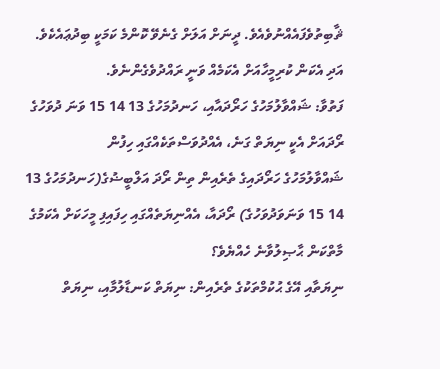ޘާބިތުވެފައެއްނުވެއެވެ. ދީނަށް އަލަށް ގެނެވޭ ކޮންމެ ކަމަކީ ބިދުޢައެކެވެ. އަދި އެކަން ކުރިމީހާއަށް އެކަމެއް ވަނީ ރައްދުވެގެންނެވެ.
ފަތުވާ: ޝައްވާލުމަހުގެ ހަރޯދައާއި، ހަނދުމަހުގެ 13 14 15 ވަނަ ދުވަހުގެ ރޯދައަށް އެކީ ނިޔަތް ގަނެ، އެއްދުވަސްތަކެއްގައި ހިފުން
ޝައްވާލުމަހުގެ ހަރޯދައިގެ ތެރެއިން ތިން ރޯދަ އަލްބީޟުގެ(ހަނދުމަހުގެ 13 14 15 ވަނަވަދުވަހުގެ) ރޯދައާ، އެއްނިޔަތެއްގައި ހިފައިފި މީހަކަށް އެކަމުގެ މާތްކަން ޙާޞިލުވާނެ ހެއްޔެވެ؟
ނިޔަތާއި އޭގެ ޙުކުމްތަކުގެ ތެރެއިން: ނިޔަތް ކަނޑާލުމާއި، ނިޔަތް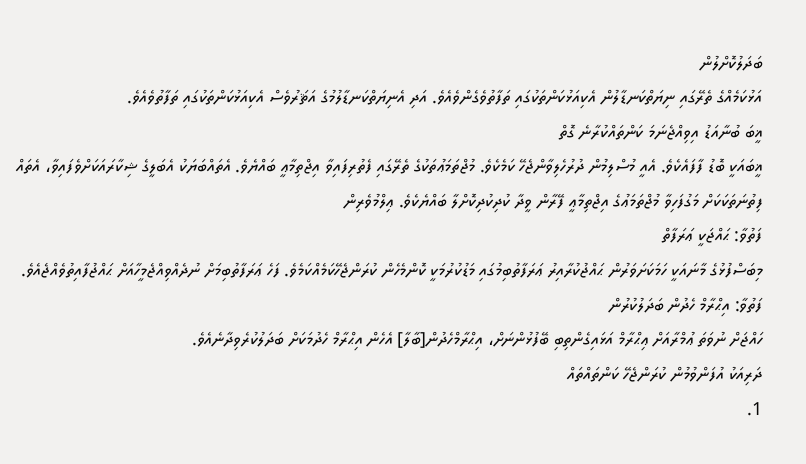ބަދަލުކޮށްލުން
އަޅުކަމެއްގެ ތެރޭގައި ނިޔަތްކަނޑާލުން އެކިއަޅުކަންތަކުގައި ތަފާތުވެގެންވެއެވެ. އަދި އެނިޔަތްކަނޑާލުމުގެ އަޘަރުވެސް އެކިއަޅުކަންތަކުގައި ތަފާތުވެއެވެ.
ޣީބަ ބުނާއަޑު އިވިއްޖެނަމަ ކަންތައްކުރާނެ ގޮތް
ޣީބައަކީ ބޮޑު ފާފައެކެވެ. އެއީ މުސްލިމުން ދުރުހެލިވާންޖެހޭ ކަމެކެވެ. މުޖްތަމަޢުތަކުގެ ތެރޭގައި ފެތުރިފައިވާ އިޖްތިމާޢީ ބައްޔެވެ. އެތައްބަޔަކު އެބަލީގެ ޝިކާރައަކަށްވެފައިވާ، އެތައް ފިތުނަތަކަކަށް މަގުފަހިވާ މުޖްތަމަޢުގެ އިޖްތިމާޢީ ފޭރާން ވީދާ ކުދިކުދިކޮށްލާ ބައްޔެކެވެ. ޢިލްމުވެރިން
ފަތުވާ: ޙައްޖަކީ ޢަރަފާތް
މިބަސްފުޅުގެ މާނައަކީ ހަމަކަށަވަރުން ޙައްޖުކުރާއިރު ޢަރަފާތުބިމުގައި މަޑުކުރުމަކީ ކޮންމެހެން ކުރަންޖެހޭކަމެއްކަމެވެ. ފަހެ ޢަރަފާތުބިމަށް ނުދެއްވިއްޖެމީހާއަށް ޙައްޖުފާއިތުވެއްޖެއެވެ.
ފަތުވާ: އިޙްރާމް ހެދުން ބަދަލުކުރުން
ހައްޖަށް ނުވަތަ ޢުމްރާއަށް ޢިޙްރާމް އަޅައިގެންތިބި ބޭފުޅުންނަށް، އިޙްރާމްހެދުން[ބާލާ] އެހެން އިޙްރާމް ހެދުމަކަށް ބަދަލުކުރެވިދާނެއެވެ.
ދަރިއަކު އުފަންވުމުން ކުރަންޖެހޭ ކަންތައްތައް
1.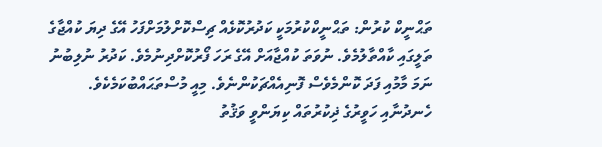ތަޙްނީކް ކުރުން: ތަޙްނީކްކުރުމަކީ ކަދުރުކޮޅެއް ޗިސްކޮށްލުމަށްފަހު އޭގެ ދިޔަ ކުއްޖާގެ ތަލީގައި ކާއްތާލުމެވެ. ނުވަތަ ކުއްޖާއަށް އޭގެ ރަހަ ފޯރުކޮށްދިނުމެވެ. ކަދުރު ނުލިބުނު ނަމަ މާމުއި ފަދަ ކޮންމެވެސް ފޮނިއެއްޗަކުންނެވެ. މިއީ މުސްތަޙައްބުކަމެކެވެ.
ހެނދުނާއި ހަވީރުގެ ޛިކުރުތައް ކިޔަންވީ ވަޤުތު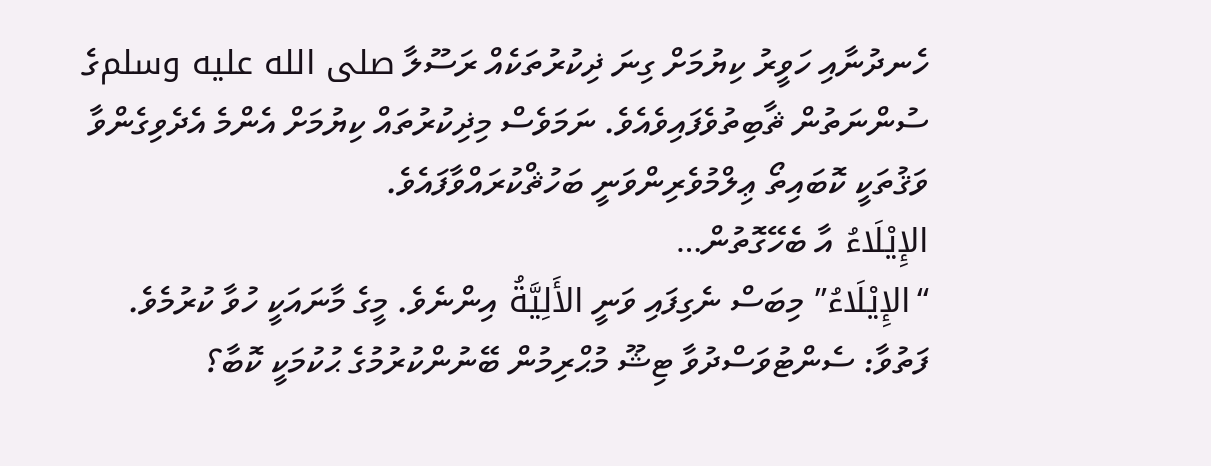ހެނދުނާއި ހަވީރު ކިޔުމަށް ގިނަ ޛިކުރުތަކެއް ރަސޫލާ صلى الله عليه وسلمގެ ސުންނަތުން ޘާބިތުވެފައިވެއެވެ. ނަމަވެސް މިޛިކުރުތައް ކިޔުމަށް އެންމެ އެދެވިގެންވާ ވަޤުތަކީ ކޮބައިތޯ ޢިލްމުވެރިންވަނީ ބަހުޘްކުރައްވާފައެވެ.
الإِيْلَاءُ އާ ބެހޭގޮތުން…
“الإِيْلَاءُ” މިބަސް ނެގިފައި ވަނީ الأَلِيَّةُ އިންނެވެ. މީގެ މާނައަކީ ހުވާ ކުރުމެވެ.
ފަތުވާ: ސެންޓުވަސްދުވާ ޓިޝޫ މުޙްރިމުން ބޭނުންކުރުމުގެ ޙުކުމަކީ ކޮބާ؟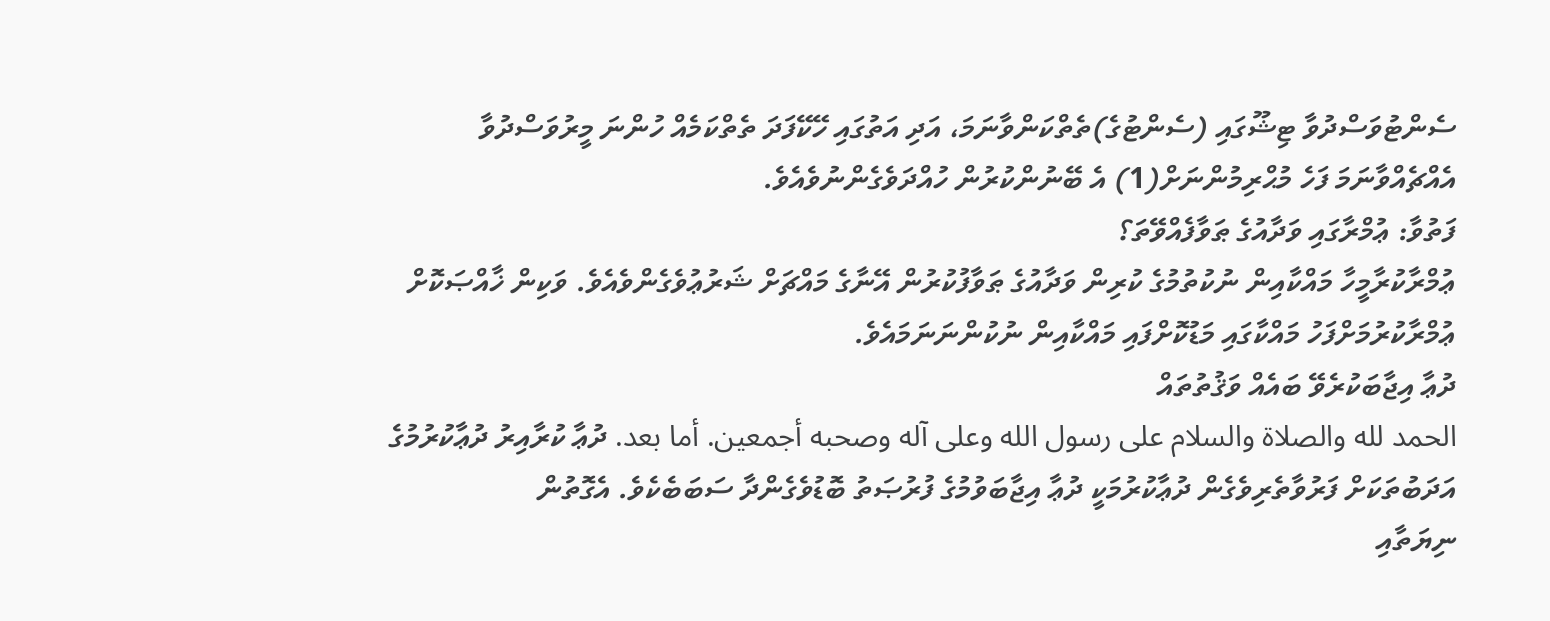ސެންޓުވަސްދުވާ ޓިޝޫގައި (ސެންޓުގެ)ތެތްކަންވާނަމަ، އަދި އަތުގައި ހޭކޭފަދަ ތެތްކަމެއް ހުންނަ މީރުވަސްދުވާ އެއްޗެއްވާނަމަ ފަހެ މުޙްރިމުންނަށް(1) އެ ބޭނުންކުރުން ހުއްދަވެގެންނުވެއެވެ.
ފަތުވާ: ޢުމްރާގައި ވަދާއުގެ ޠަވާފެއްވޭތަ؟
ޢުމްރާކުރާމީހާ މައްކާއިން ނުކުތުމުގެ ކުރިން ވަދާއުގެ ޠަވާފުކުރުން އޭނާގެ މައްޗަށް ޝަރުޢުވެގެންވެއެވެ. ވަކިން ޚާއްޞަކޮށް ޢުމްރާކުރުމަށްފަހު މައްކާގައި މަޑުކޮށްފައި މައްކާއިން ނުކުންނަނަމައެވެ.
ދުޢާ އިޖާބަކުރެވޭ ބައެއް ވަޤުތުތައް
الحمد لله والصلاة والسلام على رسول الله وعلى آله وصحبه أجمعين. أما بعد. ދުޢާ ކުރާއިރު ދުޢާކުރުމުގެ އަދަބުތަކަށް ފަރުވާތެރިވެގެން ދުޢާކުރުމަކީ ދުޢާ އިޖާބަވުމުގެ ފުރުޞަތު ބޮޑުވެގެންދާ ސަބަބެކެވެ. އެގޮތުން
ނިޔަތާއި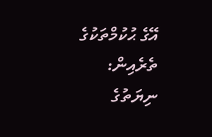އޭގެ ޙުކުމްތަކުގެ ތެރެއިން: ނިޔަތުގެ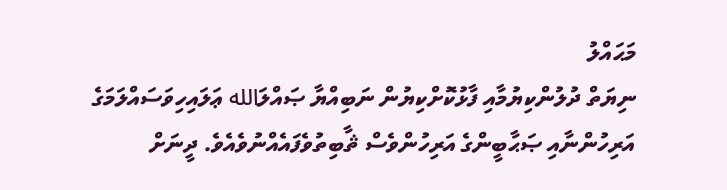މަޙައްލު
ނިޔަތް ދުލުންކިޔުމާއި ފާޅުކޮށްކިޔުން ނަބިއްޔާ ޞައްލަالله ޢަލައިހިވަސައްލަމަގެ އަރިހުންނާއި ޞަޙާބީންގެ އަރިހުންވެސް ޘާބިތުވެފައެއްނުވެއެވެ. ދީނަށް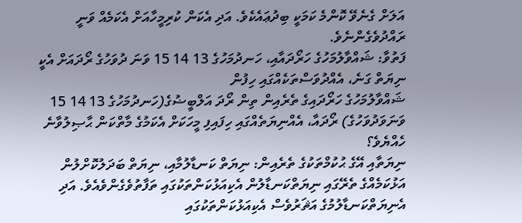އަލަށް ގެނެވޭ ކޮންމެ ކަމަކީ ބިދުޢައެކެވެ. އަދި އެކަން ކުރިމީހާއަށް އެކަމެއް ވަނީ ރައްދުވެގެންނެވެ.
ފަތުވާ: ޝައްވާލުމަހުގެ ހަރޯދައާއި، ހަނދުމަހުގެ 13 14 15 ވަނަ ދުވަހުގެ ރޯދައަށް އެކީ ނިޔަތް ގަނެ، އެއްދުވަސްތަކެއްގައި ހިފުން
ޝައްވާލުމަހުގެ ހަރޯދައިގެ ތެރެއިން ތިން ރޯދަ އަލްބީޟުގެ(ހަނދުމަހުގެ 13 14 15 ވަނަވަދުވަހުގެ) ރޯދައާ، އެއްނިޔަތެއްގައި ހިފައިފި މީހަކަށް އެކަމުގެ މާތްކަން ޙާޞިލުވާނެ ހެއްޔެވެ؟
ނިޔަތާއި އޭގެ ޙުކުމްތަކުގެ ތެރެއިން: ނިޔަތް ކަނޑާލުމާއި، ނިޔަތް ބަދަލުކޮށްލުން
އަޅުކަމެއްގެ ތެރޭގައި ނިޔަތްކަނޑާލުން އެކިއަޅުކަންތަކުގައި ތަފާތުވެގެންވެއެވެ. އަދި އެނިޔަތްކަނޑާލުމުގެ އަޘަރުވެސް އެކިއަޅުކަންތަކުގައި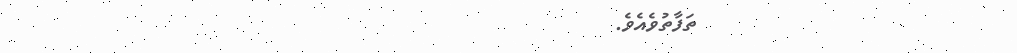ތަފާތުވެއެވެ.